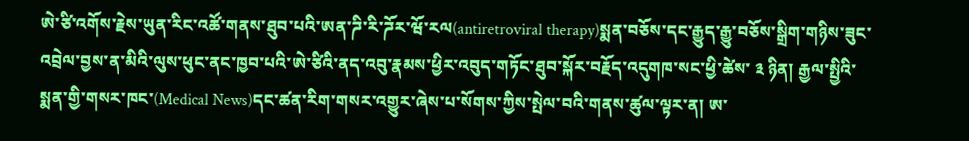ཨེ་ཙི་འགོས་རྗེས་ཡུན་རིང་འཚོ་གནས་ཐུབ་པའི་ཨན་ཌི་རི་ཌོར་ཝོ་རལ(antiretroviral therapy)སྨན་བཅོས་དང་རྒྱུད་རྒྱུ་བཅོས་སྒྲིག་གཉིས་ཟུང་འབྲེལ་བྱས་ན་མིའི་ལུས་ཕུང་ནང་ཁྱབ་པའི་ཨེ་ཙིའི་ནད་འབུ་རྣམས་ཕྱིར་འབུད་གཏོང་ཐུབ་སྐོར་བརྗོད་འདུགཁ་སང་ཕྱི་ཚེས་ ༣ ཉིན། རྒྱལ་སྤྱིའི་སྨན་གྱི་གསར་ཁང་(Medical News)དང་ཚན་རིག་གསར་འགྱུར་ཞེས་པ་སོགས་ཀྱིས་སྤེལ་བའི་གནས་ཚུལ་ལྟར་ན། ཨ་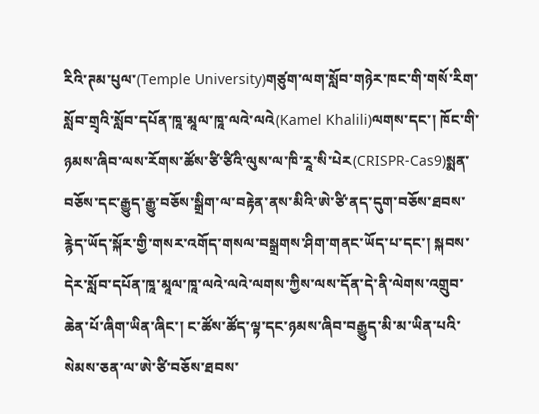རིའི་ཊམ་པུལ་(Temple University)གཙུག་ལག་སློབ་གཉེར་ཁང་གི་གསོ་རིག་སློབ་གྲྭའི་སློབ་དཔོན་ཁཱ་མཱལ་ཁཱ་ལའེ་ལའེ(Kamel Khalili)ལགས་དང་། ཁོང་གི་ཉམས་ཞིབ་ལས་རོགས་ཚོས་ཙི་ཙིའི་ལུས་ལ་ཁི་རཱ་སི་པེར(CRISPR-Cas9)སྨན་བཅོས་དང་རྒྱུད་རྒྱུ་བཅོས་སྒྲིག་ལ་བརྟེན་ནས་མིའི་ཨེ་ཙི་ནད་དུག་བཅོས་ཐབས་རྙེད་ཡོད་སྐོར་གྱི་གསར་འགོད་གསལ་བསྒྲགས་ཤིག་གནང་ཡོད་པ་དང་། སྐབས་དེར་སློབ་དཔོན་ཁཱ་མཱལ་ཁཱ་ལའེ་ལའེ་ལགས་ཀྱིས་ལས་དོན་དེ་ནི་ལེགས་འགྲུབ་ཆེན་པོ་ཞིག་ཡིན་ཞིང་། ང་ཚོས་ཚོད་ལྟ་དང་ཉམས་ཞིབ་བརྒྱུད་མི་མ་ཡིན་པའི་སེམས་ཅན་ལ་ཨེ་ཙི་བཅོས་ཐབས་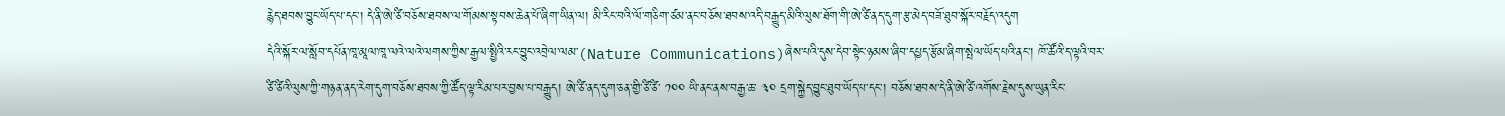རྙེད་ཐབས་བྱུང་ཡོད་པ་དང་། དེ་ནི་ཨེ་ཙི་བཅོས་ཐབས་ལ་གོམས་སྟབས་ཆེན་པོ་ཞིག་ཡིན་ལ། མི་རིང་བའི་ལོ་གཅིག་ཙམ་ནང་བཅོས་ཐབས་འདི་བརྒྱུད་མིའི་ལུས་ཐོག་གི་ཨེ་ཙི་ནད་དུག་རྩ་མེད་བཟོ་ཐུབ་སྐོར་བརྗོད་འདུག
དེའི་སྐོར་ལ་སློབ་དཔོན་ཁཱ་མཱལ་ཁཱ་ལའེ་ལའེ་ལགས་ཀྱིས་རྒྱལ་སྤྱིའི་རང་བྱུང་འབྲེལ་ལམ་(Nature Communications)ཞེས་པའི་དུས་དེབ་སྟེང་ཉམས་ཞིབ་དཔྱད་རྩོམ་ཞིག་སྤེལ་ཡོད་པའི་ནང་། ཁོ་ཚོའི་ད་ལྟའི་བར་ཙི་ཙིའི་ལུས་ཀྱི་གཉན་ནད་རེག་དུག་བཅོས་ཐབས་ཀྱི་ཚོད་ལྟ་རིམ་པར་བྱས་པ་བརྒྱུད། ཨེ་ཙི་ནད་དུག་ཅན་གྱི་ཙི་ཙི་ ༡༠༠ ཡི་ནང་ནས་བརྒྱ་ཆ་ ༣༠ དྲག་སྐྱེད་བྱུང་ཐུབ་ཡོད་པ་དང་། བཅོས་ཐབས་དེ་ནི་ཨེ་ཙི་འགོས་རྗེས་དུས་ཡུན་རིང་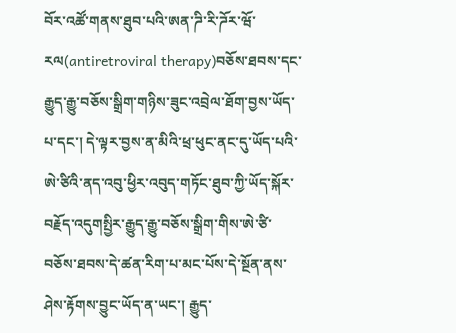བོར་འཚོ་གནས་ཐུབ་པའི་ཨན་ཌི་རི་ཌོར་ཝོ་རལ(antiretroviral therapy)བཅོས་ཐབས་དང་རྒྱུད་རྒྱུ་བཅོས་སྒྲིག་གཉིས་ཟུང་འབྲེལ་ཐོག་བྱས་ཡོད་པ་དང་། དེ་ལྟར་བྱས་ན་མིའི་ཕྲ་ཕུང་ནང་དུ་ཡོད་པའི་ཨེ་ཙིའི་ནད་འབུ་ཕྱིར་འབུད་གཏོང་ཐུབ་ཀྱི་ཡོད་སྐོར་བརྗོད་འདུགསྤྱིར་རྒྱུད་རྒྱུ་བཅོས་སྒྲིག་གིས་ཨེ་ཙི་བཅོས་ཐབས་དེ་ཚན་རིག་པ་མང་པོས་དེ་སྔོན་ནས་ཤེས་རྟོགས་བྱུང་ཡོད་ན་ཡང་། རྒྱུད་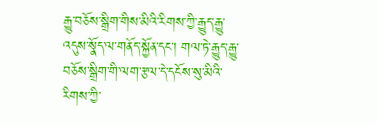རྒྱུ་བཅོས་སྒྲིག་གིས་མིའི་རིགས་ཀྱི་རྒྱུད་རྒྱུ་འདུས་སྣོད་ལ་གནོད་སྐྱོན་དང་། གལ་ཏེ་རྒྱུད་རྒྱུ་བཅོས་སྒྲིག་གི་ལག་རྩལ་དེ་དངོས་སུ་མིའི་རིགས་ཀྱི་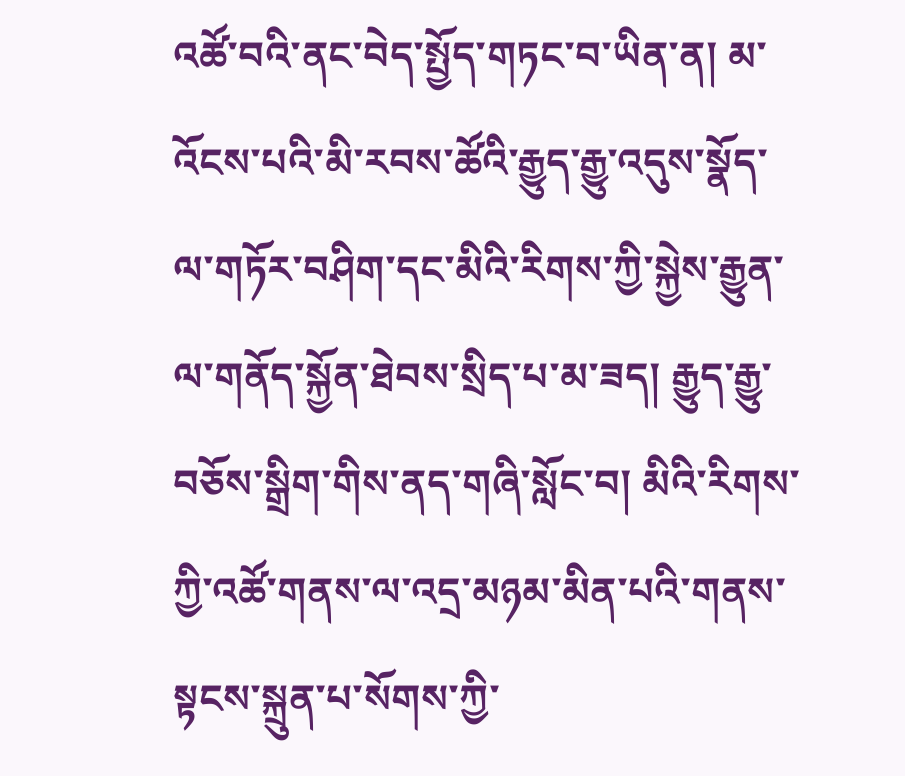འཚོ་བའི་ནང་བེད་སྤྱོད་གཏང་བ་ཡིན་ན། མ་འོངས་པའི་མི་རབས་ཚོའི་རྒྱུད་རྒྱུ་འདུས་སྣོད་ལ་གཏོར་བཤིག་དང་མིའི་རིགས་ཀྱི་སྐྱེས་རྒྱུན་ལ་གནོད་སྐྱོན་ཐེབས་སྲིད་པ་མ་ཟད། རྒྱུད་རྒྱུ་བཅོས་སྒྲིག་གིས་ནད་གཞི་སློང་བ། མིའི་རིགས་ཀྱི་འཚོ་གནས་ལ་འདྲ་མཉམ་མིན་པའི་གནས་སྟངས་སྐྲུན་པ་སོགས་ཀྱི་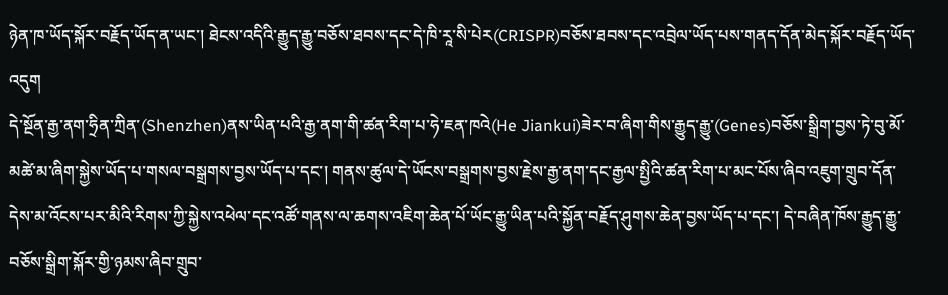ཉེན་ཁ་ཡོད་སྐོར་བརྗོད་ཡོད་ན་ཡང་། ཐེངས་འདིའི་རྒྱུད་རྒྱུ་བཅོས་ཐབས་དང་དེ་ཁི་རཱ་སི་པེར(CRISPR)བཅོས་ཐབས་དང་འབྲེལ་ཡོད་པས་གནད་དོན་མེད་སྐོར་བརྗོད་ཡོད་འདུག
དེ་སྔོན་རྒྱ་ནག་ཧྲིན་ཀྲིན་(Shenzhen)ནས་ཡིན་པའི་རྒྱ་ནག་གི་ཚན་རིག་པ་ཧེ་ཇན་ཁའེ(He Jiankui)ཟེར་བ་ཞིག་གིས་རྒྱུད་རྒྱུ་(Genes)བཅོས་སྒྲིག་བྱས་ཏེ་བུ་མོ་མཚེ་མ་ཞིག་སྐྱེས་ཡོད་པ་གསལ་བསྒྲགས་བྱས་ཡོད་པ་དང་། གནས་ཚུལ་དེ་ཡོངས་བསྒྲགས་བྱས་རྗེས་རྒྱ་ནག་དང་རྒྱལ་སྤྱིའི་ཚན་རིག་པ་མང་པོས་ཞིབ་འཇུག་གྲུབ་དོན་དེས་མ་འོངས་པར་མིའི་རིགས་ཀྱི་སྐྱེས་འཕེལ་དང་འཚོ་གནས་ལ་ཆགས་འཇིག་ཆེན་པོ་ཡོང་རྒྱུ་ཡིན་པའི་སྐྱོན་བརྗོད་ཤུགས་ཆེན་བྱས་ཡོད་པ་དང་། དེ་བཞིན་ཁོས་རྒྱུད་རྒྱུ་བཅོས་སྒྲིག་སྐོར་གྱི་ཉམས་ཞིབ་གྲུབ་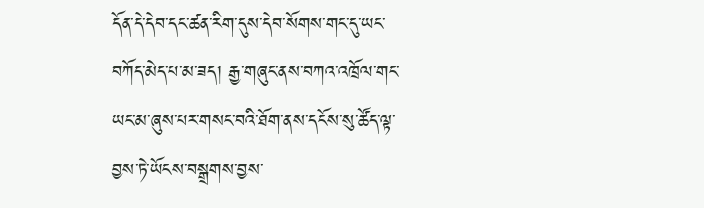དོན་དེ་དེབ་དང་ཚན་རིག་དུས་དེབ་སོགས་གང་དུ་ཡང་བཀོད་མེད་པ་མ་ཟད། རྒྱ་གཞུང་ནས་བཀའ་འཁྲོལ་གང་ཡང་མ་ཞུས་པར་གསང་བའི་ཐོག་ནས་དངོས་སུ་ཚོད་ལྟ་བྱས་ཏེ་ཡོངས་བསྒྲགས་བྱས་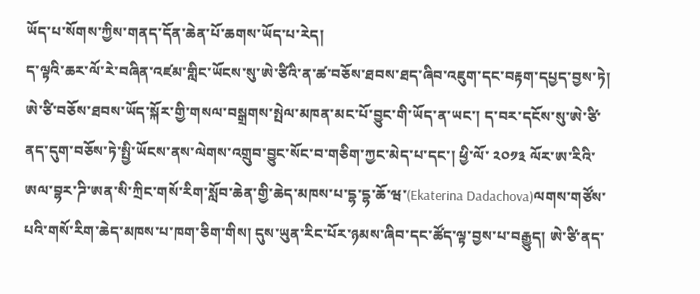ཡོད་པ་སོགས་ཀྱིས་གནད་དོན་ཆེན་པོ་ཆགས་ཡོད་པ་རེད།
ད་ལྟའི་ཆར་ལོ་རེ་བཞིན་འཛམ་གླིང་ཡོངས་སུ་ཨེ་ཙིའི་ན་ཚ་བཅོས་ཐབས་ཐད་ཞིབ་འཇུག་དང་བརྟག་དཔྱད་བྱས་ཏེ། ཨེ་ཙི་བཅོས་ཐབས་ཡོད་སྐོར་གྱི་གསལ་བསྒྲགས་སྤེལ་མཁན་མང་པོ་བྱུང་གི་ཡོད་ན་ཡང་། ད་བར་དངོས་སུ་ཨེ་ཙི་ནད་དུག་བཅོས་ཏེ་སྤྱི་ཡོངས་ནས་ལེགས་འགྲུབ་བྱུང་སོང་བ་གཅིག་ཀྱང་མེད་པ་དང་། ཕྱི་ལོ་ ༢༠༡༣ ལོར་ཨ་རིའི་ཨལ་བྷར་ཌི་ཨན་སི་ཀྲིང་གསོ་རིག་སློབ་ཆེན་གྱི་ཆེད་མཁས་པ་དྷ་དྷ་ཆོ་ཝ་(Ekaterina Dadachova)ལགས་གཙོས་པའི་གསོ་རིག་ཆེད་མཁས་པ་ཁག་ཅིག་གིས། དུས་ཡུན་རིང་པོར་ཉམས་ཞིབ་དང་ཚོད་ལྟ་བྱས་པ་བརྒྱུད། ཨེ་ཙི་ནད་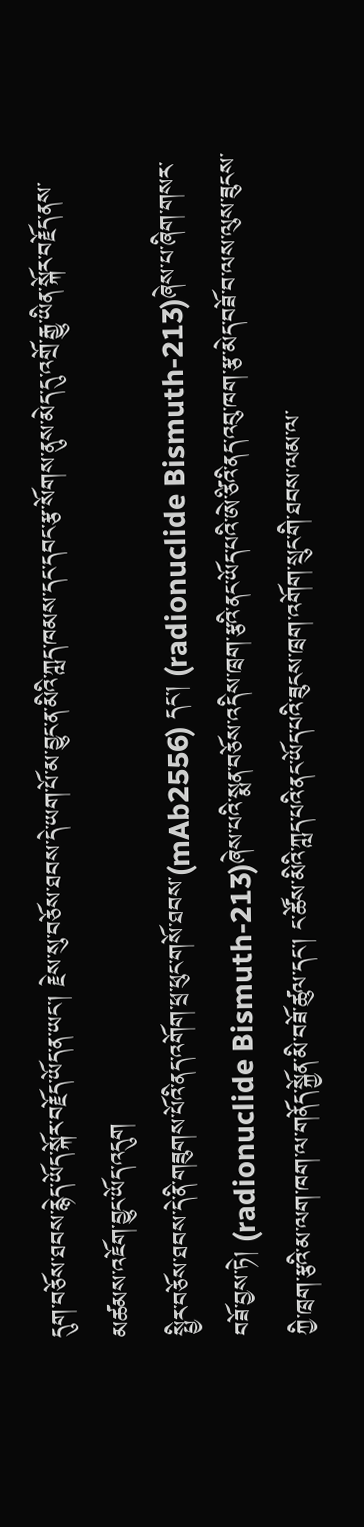དུག་བཅོས་ཐབས་རྙེད་ཡོད་སྐོར་བརྗོད་ཡོད་ན་ཡང་། རྗེས་སུ་བཅོས་ཐབས་དེ་ཡག་པོ་མ་བྱུང་ན་མིའི་ཀླད་ཁམས་དང་དབང་རྩ་སོགས་ནུས་མེད་དུ་འགྲོ་རྒྱུ་ཡིན་སྐོར་བརྗོད་ནས་མཚམས་འཇོག་བྱུང་ཡོད་འདུག
སྤྱིར་བཅོས་ཐབས་དེ་ནི་གཟུགས་པོའི་ནད་འགོག་ཕྲ་ཕུང་གསོ་ཐབས་(mAb2556) དང་། (radionuclide Bismuth-213)ཞེས་པ་ཞིག་གསར་བཟོ་བྱས་ཏེ། (radionuclide Bismuth-213)ཞེས་པའི་སྨན་བཅོས་འདིས་ཁྲག་རྩའི་ནང་ཡོད་པའི་ཨེ་ཙིའི་ནད་འབུ་ཁག་རྩ་མེད་བཟོ་བ་ལས་ལུས་ཟུངས་ཀྱི་ཁྲག་རྩའི་མ་ལག་ཁག་ལ་གནོད་སྐྱོན་མི་བཟོ་ཚུལ་དང་། ང་ཚོས་མིའི་ཀླད་པའི་ནང་ཡོད་པའི་ཟུངས་ཁྲག་འགོག་སྲུང་གི་ཐབས་ལམ་ལ་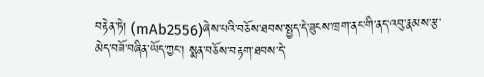བརྟེན་ཏེ། (mAb2556)ཞེས་པའི་བཅོས་ཐབས་སྤྱད་དེ་ཟུངས་ཁྲག་ནང་གི་ནད་འབུ་རྣམས་རྩ་མེད་བཟོ་བཞིན་ཡོད་ཀྱང་། སྨན་བཅོས་བརྟག་ཐབས་དེ་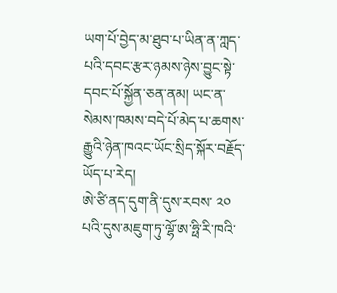ཡག་པོ་བྱེད་མ་ཐུབ་པ་ཡིན་ན་ཀླད་པའི་དབང་རྩར་ཉམས་ཉེས་བྱུང་སྟེ་དབང་པོ་སྐྱོན་ཅན་ནམ། ཡང་ན་སེམས་ཁམས་བདེ་པོ་མེད་པ་ཆགས་རྒྱུའི་ཉེན་ཁའང་ཡོང་སྲིད་སྐོར་བརྗོད་ཡོད་པ་རེད།
ཨེ་ཙི་ནད་དུག་ནི་དུས་རབས་ ༢༠ པའི་དུས་མཇུག་ཏུ་ལྷོ་ཨ་ཧྥི་རི་ཁའི་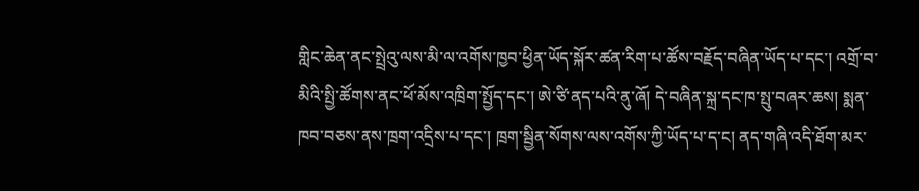གླིང་ཆེན་ནང་སྤྲེའུ་ལས་མི་ལ་འགོས་ཁྱབ་ཕྱིན་ཡོད་སྐོར་ཚན་རིག་པ་ཚོས་བརྗོད་བཞིན་ཡོད་པ་དང་། འགྲོ་བ་མིའི་སྤྱི་ཚོགས་ནང་ཕོ་མོས་འཁྲིག་སྤྱོད་དང་། ཨེ་ཙི་ནད་པའི་ནུ་ཞོ། དེ་བཞིན་སྐྲ་དང་ཁ་སྤུ་བཞར་ཆས། སྨན་ཁབ་བཅས་ནས་ཁྲག་འདྲིས་པ་དང་། ཁྲག་སྦྱིན་སོགས་ལས་འགོས་ཀྱི་ཡོད་པ་ད་ང། ནད་གཞི་འདི་ཐོག་མར་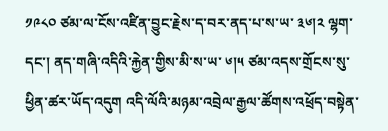༡༩༨༠ ཙམ་ལ་ངོས་འཛིན་བྱུང་རྗེས་ད་བར་ནད་པ་ས་ཡ་ ༣༦།༢ ལྷག་དང་། ནད་གཞི་འདིའི་རྐྱེན་གྱིས་མི་ས་ཡ་ ༦།༥ ཙམ་འདས་གྲོངས་སུ་ཕྱིན་ཚར་ཡོད་འདུག འདི་ལོའི་མཉམ་འབྲེལ་རྒྱལ་ཚོགས་འཕྲོད་བསྟེན་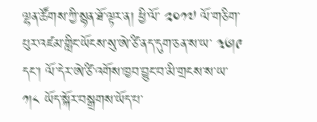ལྷན་ཚོགས་ཀྱི་སྙན་ཐོ་ལྟར་ན། ཕྱི་ལོ་ ༢༠༡༧ ལོ་གཅིག་པུར་འཛམ་གླིང་ཡོངས་སུ་ཨེ་ཙི་ནད་དུག་ཅན་ས་ཡ་ ༣༦།༩ དང་། ལོ་དེར་ཨེ་ཙི་འགོས་ཁྱབ་བྱུང་བ་མི་གྲངས་ས་ཡ་ ༡།༨ ཡོད་སྐོར་བསྒྲགས་ཡོད་པ་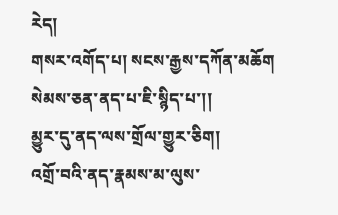རེད།
གསར་འགོད་པ། སངས་རྒྱས་དཀོན་མཆོག
སེམས་ཅན་ནད་པ་ཇི་སྙིད་པ་།།
མྱུར་དུ་ནད་ལས་གྲོལ་གྱུར་ཅིག།
འགྲོ་བའི་ནད་རྣམས་མ་ལུས་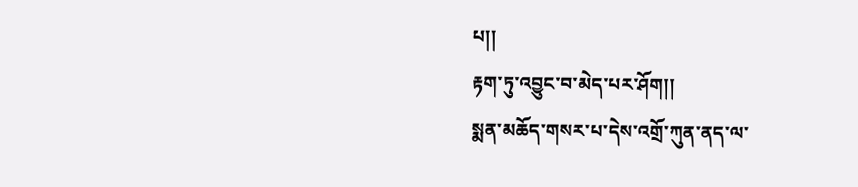པ།།
རྟག་ཏུ་འབྱུང་བ་མེད་པར་ཤོག།།
སྨན་མཆོད་གསར་པ་དེས་འགྲོ་ཀུན་ནད་ལ་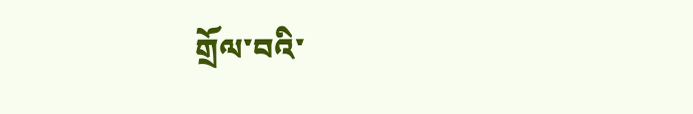གྲོལ་བའི་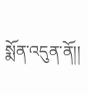སྨོན་འདུན་ནོ།།